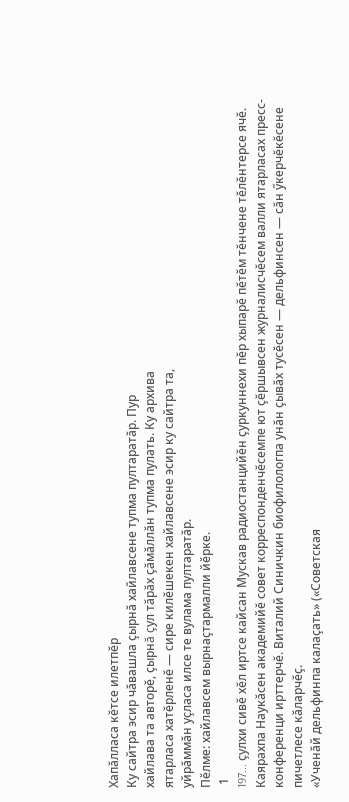Хапăлласа кĕтсе илетпĕр
Ку сайтра эсир чăвашла çырнă хайлавсене тупма пултаратăр. Пур
хайлава та авторĕ, çырнă çул тăрăх çăмăллăн тупма пулать. Ку архива
ятарласа хатĕрленĕ — сире килĕшекен хайлавсене эсир ку сайтра та,
уйрăммăн уçласа илсе те вулама пултаратăр.
Пӗлме: хайлавсем вырнаҫтармалли йӗрке.
 1
197... çулхи сивĕ хĕл иртсе кайсан Мускав радиостанцийĕн çуркуннехи пĕр хыпарĕ пĕтĕм тĕнчене тĕлĕнтерсе ячĕ. Каярахпа Наукăсен академийĕ совет корреспонденчĕсемпе ют çĕршывсен журналисчĕсем валли ятарласах пресс-конференци ирттерчĕ. Виталий Синичкин биофилологпа унăн çывăх тусĕсен — дельфинсен — сăн ӳкерчĕкĕсене пичетлесе кăларчĕç.
«Ученăй дельфинпа калаçать» («Советская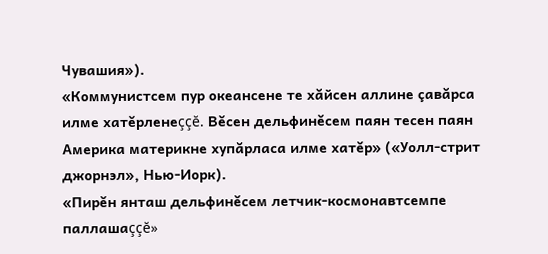Чувашия»).
«Коммунистсем пур океансене те хăйсен аллине çавăрса илме хатĕрленеççĕ. Вĕсен дельфинĕсем паян тесен паян Америка материкне хупăрласа илме хатĕр» («Уолл-стрит джорнэл», Нью-Иорк).
«Пирĕн янташ дельфинĕсем летчик-космонавтсемпе паллашаççĕ»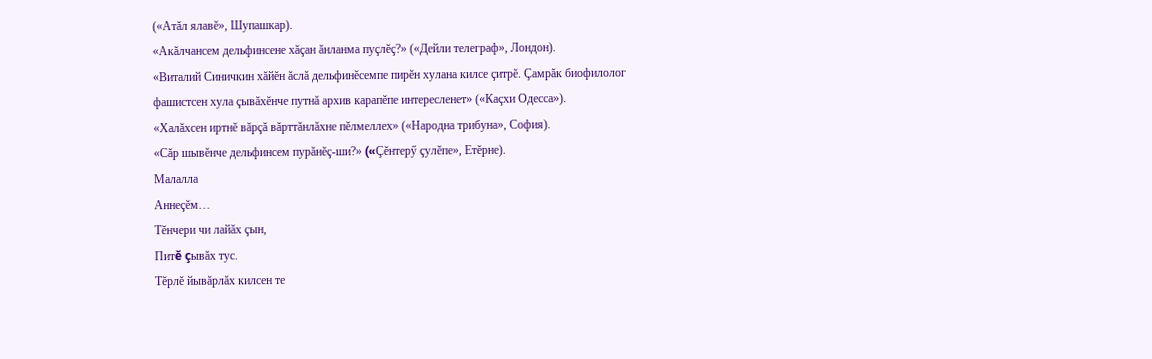(«Атăл ялавĕ», Шупашкар).
«Акăлчансем дельфинсене хăçан ăнланма пуçлĕç?» («Дейли телеграф», Лондон).
«Виталий Синичкин хăйĕн ăслă дельфинĕсемпе пирĕн хулана килсе çитрĕ. Çамрăк биофилолог фашистсен хула çывăхĕнче путнă архив карапĕпе интересленет» («Каçхи Одесса»).
«Халăхсен иртнĕ вăрçă вăрттăнлăхне пĕлмеллех» («Народна трибуна», София).
«Сăр шывĕнче дельфинсем пурăнĕç-ши?» («Çĕнтерӳ çулĕпе», Етĕрне).
Малалла
Аннеçĕм…
Тĕнчери чи лайăх çын,
Питĕ çывăх тус.
Тĕрлĕ йывăрлăх килсен те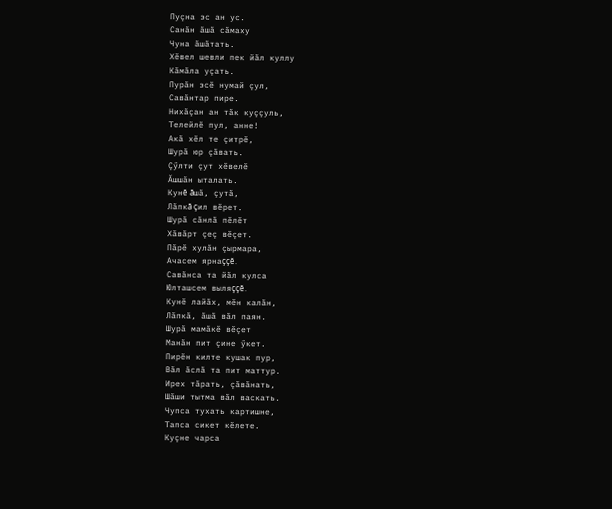Пуçна эс ан ус.
Санăн ăшă сăмаху
Чуна ăшăтать.
Хĕвел шевли пек йăл куллу
Кăмăла уçать.
Пурăн эсĕ нумай çул,
Савăнтар пире.
Нихăçан ан тăк куççуль,
Телейлĕ пул, анне!
Акă хĕл те çитрĕ,
Шурă юр çăвать.
Çӳлти çут хĕвелĕ
Ăшшăн ыталать.
Кунĕ ăшă, çутă,
Лăпкă çил вĕрет.
Шурă сăнлă пĕлĕт
Хăвăрт çеç вĕçет.
Пăрĕ хулăн çырмара,
Ачасем ярнаççĕ.
Савăнса та йăл кулса
Юлташсем выляççĕ.
Кунĕ лайăх, мĕн калăн,
Лăпкă, ăшă вăл паян.
Шурă мамăкĕ вĕçет
Манăн пит çине ӳкет.
Пирĕн килте кушак пур,
Вăл ăслă та пит маттур.
Ирех тăрать, çăвăнать,
Шăши тытма вăл васкать.
Чупса тухать картишне,
Тапса сикет кĕлете.
Куçне чарса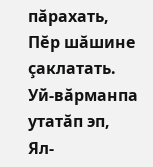пăрахать,
Пĕр шăшине çаклатать.
Уй-вăрманпа утатăп эп,
Ял-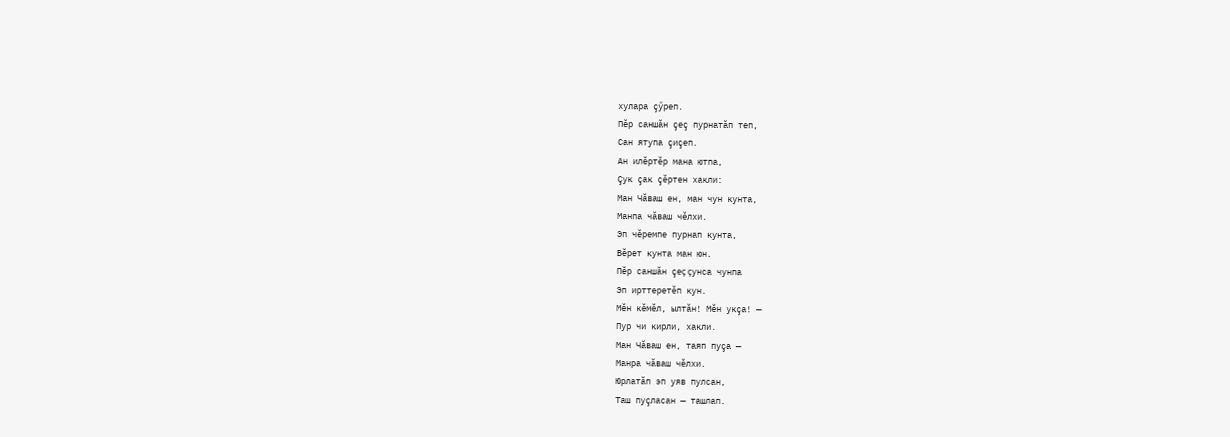хулара çӳреп.
Пĕр саншăн çеç пурнатăп теп,
Сан ятупа çиçеп.
Ан илĕртĕр мана ютпа,
Çук çак çĕртен хакли:
Ман Чăваш ен, ман чун кунта,
Манпа чăваш чĕлхи.
Эп чĕремпе пурнап кунта,
Вĕрет кунта ман юн.
Пĕр саншăн çеç çунса чунпа
Эп ирттеретĕп кун.
Мĕн кĕмĕл, ылтăн! Мĕн укçа! —
Пур чи кирли, хакли.
Ман Чăваш ен, таяп пуçа —
Манра чăваш чĕлхи.
Юрлатăп эп уяв пулсан,
Таш пуçласан — ташлап.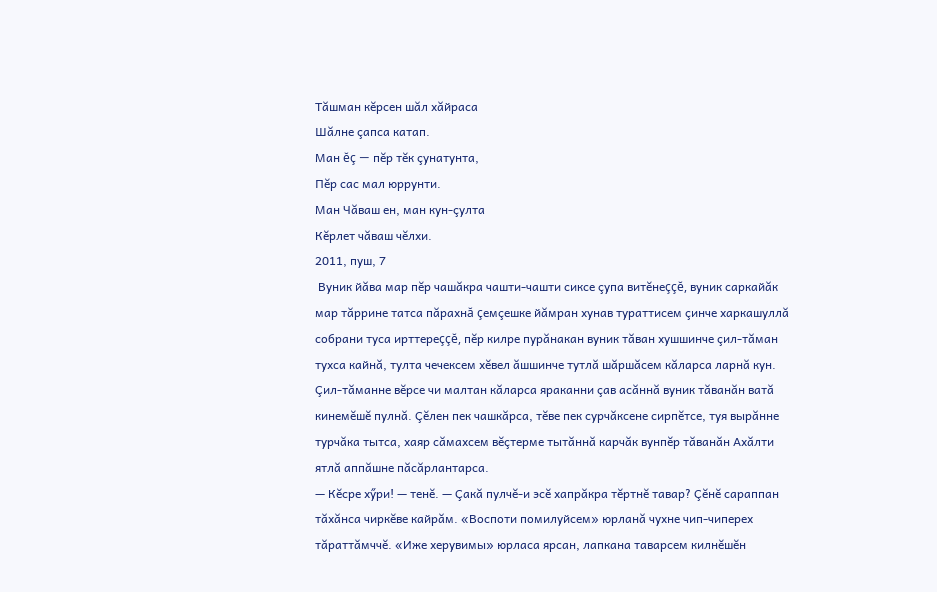Тăшман кĕрсен шăл хăйраса
Шăлне çапса катап.
Ман ĕç — пĕр тĕк çунатунта,
Пĕр сас мал юррунти.
Ман Чăваш ен, ман кун-çулта
Кĕрлет чăваш чĕлхи.
2011, пуш, 7
 Вуник йăва мар пĕр чашăкра чашти-чашти сиксе çупа витĕнеççĕ, вуник саркайăк мар тăррине татса пăрахнă çемçешке йăмран хунав тураттисем çинче харкашуллă собрани туса ирттереççĕ, пĕр килре пурăнакан вуник тăван хушшинче çил-тăман тухса кайнă, тулта чечексем хĕвел ăшшинче тутлă шăршăсем кăларса ларнă кун.
Çил-тăманне вĕрсе чи малтан кăларса яраканни çав асăннă вуник тăванăн ватă кинемĕшĕ пулнă. Çĕлен пек чашкăрса, тĕве пек сурчăксене сирпĕтсе, туя вырăнне турчăка тытса, хаяр сăмахсем вĕçтерме тытăннă карчăк вунпĕр тăванăн Ахăлти ятлă аппăшне пăсăрлантарса.
— Кĕсре хӳри! — тенĕ. — Çакă пулчĕ-и эсĕ хапрăкра тĕртнĕ тавар? Çĕнĕ сараппан тăхăнса чиркĕве кайрăм. «Воспоти помилуйсем» юрланă чухне чип-чиперех тăраттăмччĕ. «Иже херувимы» юрласа ярсан, лапкана таварсем килнĕшĕн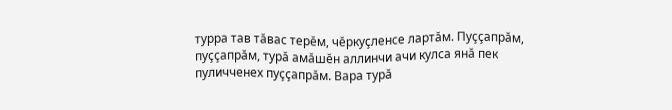турра тав тăвас терĕм, чĕркуçленсе лартăм. Пуççапрăм, пуççапрăм, турă амăшĕн аллинчи ачи кулса янă пек пуличченех пуççапрăм. Вара турă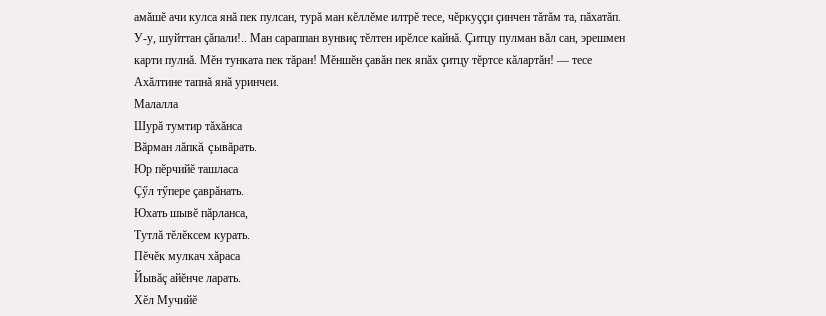амăшĕ ачи кулса янă пек пулсан, турă ман кĕллĕме илтрĕ тесе, чĕркуççи çинчен тăтăм та, пăхатăп. У-у, шуйттан çăпали!.. Ман сараппан вунвиç тĕлтен ирĕлсе кайнă. Çитцу пулман вăл сан, эрешмен карти пулнă. Мĕн тунката пек тăран! Мĕншĕн çавăн пек япăх çитцу тĕртсе кăлартăн! — тесе Ахăлтине тапнă янă уринчеи.
Малалла
Шурă тумтир тăхăнса
Вăрман лăпкă çывăрать.
Юр пĕрчийĕ ташласа
Çӳл тӳпере çаврăнать.
Юхать шывĕ пăрланса,
Тутлă тĕлĕксем курать.
Пĕчĕк мулкач хăраса
Йывăç айĕнче ларать.
Хĕл Мучийĕ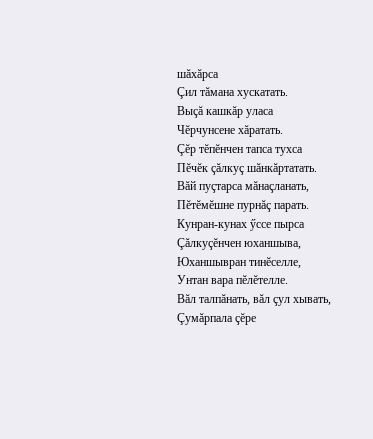шăхăрса
Çил тăмана хускатать.
Выçă кашкăр уласа
Чĕрчунсене хăратать.
Çĕр тĕпĕнчен тапса тухса
Пĕчĕк çăлкуç шăнкăртатать.
Вăй пуçтарса мăнаçланать,
Пĕтĕмĕшне пурнăç парать.
Кунран-кунах ӳссе пырса
Çăлкуçĕнчен юханшыва,
Юханшывран тинĕселле,
Унтан вара пĕлĕтелле.
Вăл талпăнать, вăл çул хывать,
Çумăрпала çĕре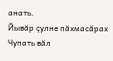анать.
Йывăр çулне пăхмасăрах
Чупать вăл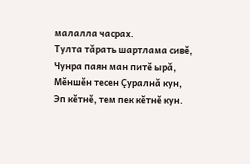малалла часрах.
Тулта тăрать шартлама сивĕ,
Чунра паян ман питĕ ырă,
Мĕншĕн тесен Çуралнă кун,
Эп кĕтнĕ, тем пек кĕтнĕ кун.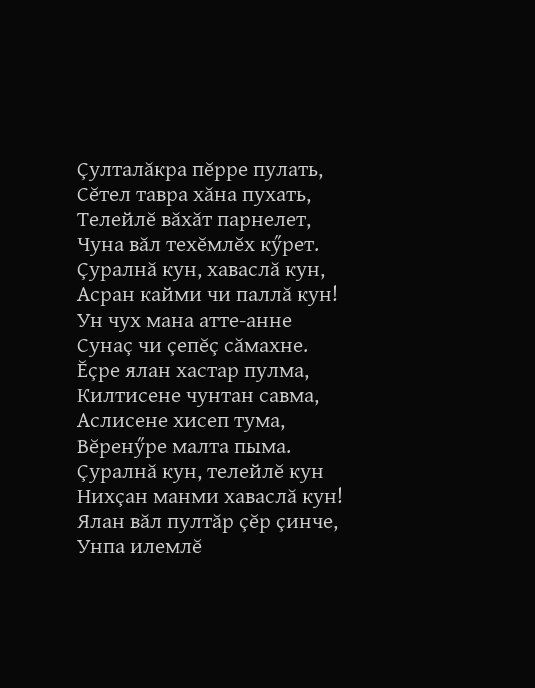Çулталăкра пĕрре пулать,
Сĕтел тавра хăна пухать,
Телейлĕ вăхăт парнелет,
Чуна вăл техĕмлĕх кӳрет.
Çуралнă кун, хаваслă кун,
Асран кайми чи паллă кун!
Ун чух мана атте-анне
Сунаç чи çепĕç сăмахне.
Ĕçре ялан хастар пулма,
Килтисене чунтан савма,
Аслисене хисеп тума,
Вĕренӳре малта пыма.
Çуралнă кун, телейлĕ кун
Нихçан манми хаваслă кун!
Ялан вăл пултăр çĕр çинче,
Унпа илемлĕ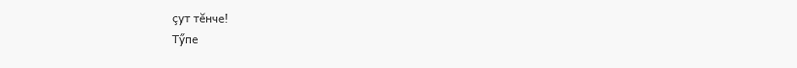çут тĕнче!
Тӳпе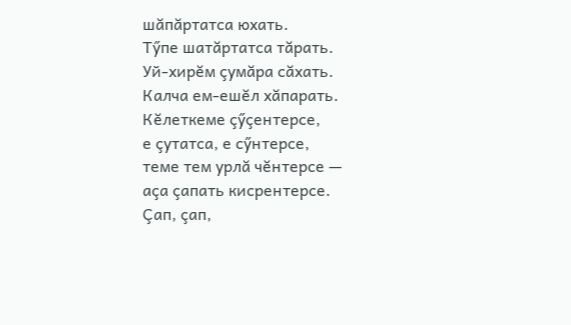шăпăртатса юхать.
Тӳпе шатăртатса тăрать.
Уй-хирĕм çумăра сăхать.
Калча ем-ешĕл хăпарать.
Кĕлеткеме çӳçентерсе,
е çутатса, е сӳнтерсе,
теме тем урлă чĕнтерсе —
аçа çапать кисрентерсе.
Çап, çап,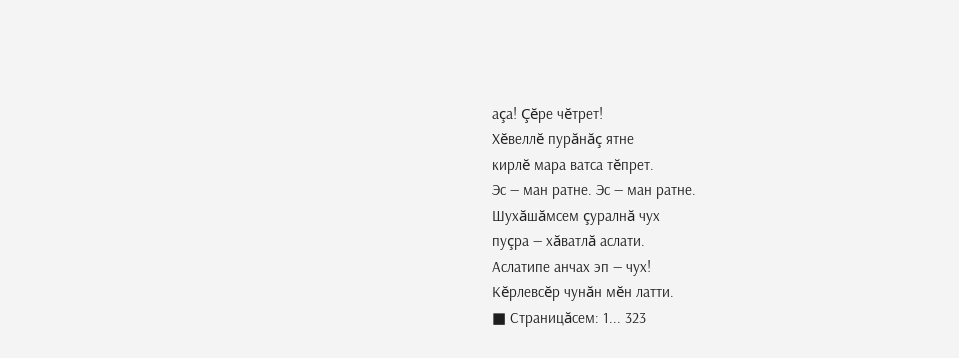аçа! Çĕре чĕтрет!
Хĕвеллĕ пурăнăç ятне
кирлĕ мара ватса тĕпрет.
Эс — ман ратне. Эс — ман ратне.
Шухăшăмсем çуралнă чух
пуçра — хăватлă аслати.
Аслатипе анчах эп — чух!
Кĕрлевсĕр чунăн мĕн латти.
■ Страницăсем: 1... 323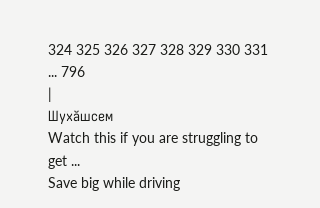324 325 326 327 328 329 330 331 ... 796
|
Шухăшсем
Watch this if you are struggling to get ...
Save big while driving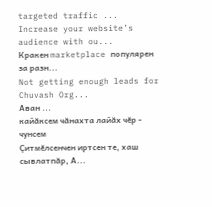targeted traffic ...
Increase your website’s audience with ou...
Кракен marketplace популярен за разн...
Not getting enough leads for Chuvash Org...
Аван ...
кайăксем чăнахта лайăх чĕр - чунсем
Çитмĕлсенчен иртсен те, хаш сывлатпăр, А...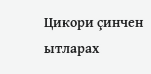Цикори çинчен ытларах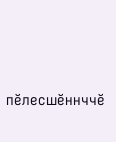пĕлесшĕннччĕ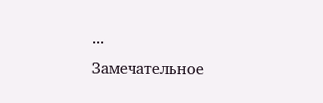...
Замечательное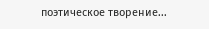поэтическое творение...